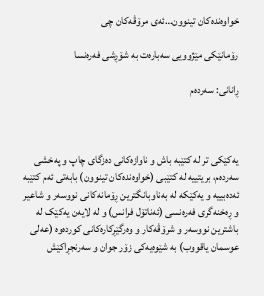خواوەندەکان تینوون…ئەی مرۆڤەکان چی

رۆمانێکی مێژوویی سەبارەت بە شۆڕشی فەرەنسا

ڕانانی: سەردەم



یەکێکی تر لە کتێبە باش و ناوازەکانی دەزگای چاپ و پەخشی سەردەم، بریتییە لە کتێبی (خواوەندەکان تینوون) بابەتی ئەم کتێبە ئەدەبییە و یەکێکە لە بەناوبانگترین ڕۆمانەکانی نووسەر و شاعیر و ڕەخنەگری فەرەنسی (ئەناتۆل فرانس) و لە لایەن یەکێک لە باشترین نووسەر و شرۆڤەکار و وەرگێڕکارەکانی کوردەوە (عەلی عوسمان یاقووب) بە شێوەیەکی زۆر جوان و سەرنجڕاکێش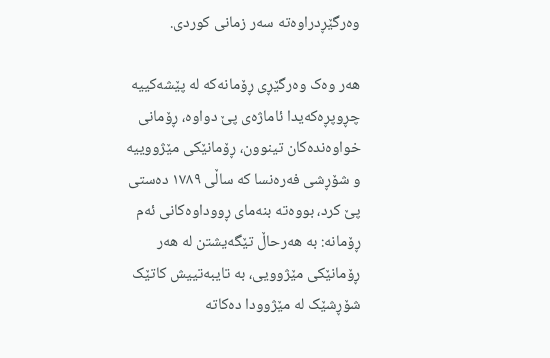وەرگێڕدراوەتە سەر زمانی کوردی.

هەر وەک وەرگێڕی ڕۆمانەکە لە پێشەکییە چڕوپڕەکەیدا ئاماژەی پێ دواوە، ڕۆمانی خواوەندەکان تینوون، ڕۆمانێکی مێژووییە و شۆڕشی فەرەنسا کە ساڵی ١٧٨٩ دەستی پێ کرد، بووەتە بنەمای ڕووداوەکانی ئەم ڕۆمانە: بە هەرحاڵ تێگەیشتن لە هەر ڕۆمانێکی مێژوویی، بە تایبەتییش کاتێک شۆڕشێک لە مێژوودا دەکاتە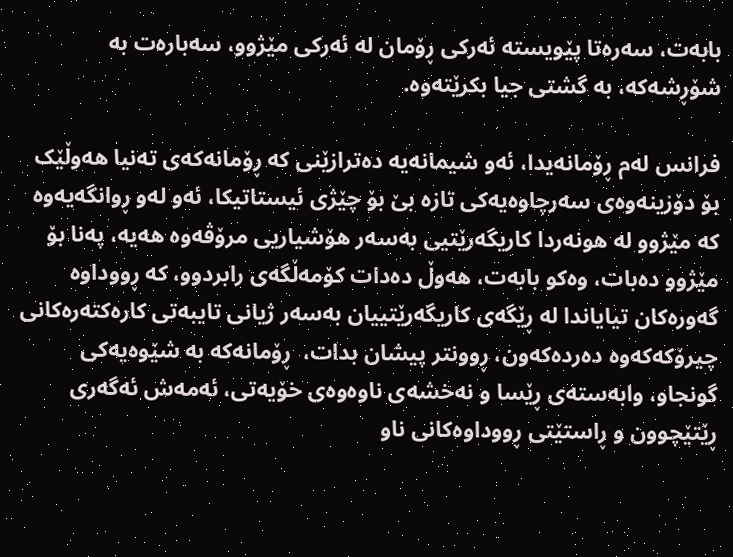بابەت، سەرەتا پێویستە ئەرکی ڕۆمان لە ئەرکی مێژوو، سەبارەت بە شۆڕشەکە، بە گشتی جیا بکرێتەوە.

فرانس لەم ڕۆمانەیدا، ئەو شیمانەیە دەترازێنی کە ڕۆمانەکەی تەنیا هەوڵێک بۆ دۆزینەوەی سەرچاوەیەکی تازە بێ بۆ چێژی ئیستاتیکا، ئەو لەو ڕوانگەیەوە کە مێژوو لە هونەردا کاریگەرێتیی بەسەر هۆشیاریی مرۆڤەوە هەیە، پەنا بۆ مێژوو دەبات، وەکو بابەت، هەوڵ دەدات کۆمەڵگەی رابردوو، کە ڕووداوە گەورەکان تیایاندا لە ڕێگەی کاریگەرێتییان بەسەر ژیانی تایبەتی کارەکتەرەکانی چیرۆکەکەوە دەردەکەون، ڕوونتر پیشان بدات،  ڕۆمانەکە بە شێوەیەکی گونجاو، وابەستەی ڕێسا و نەخشەی ناوەوەی خۆیەتی، ئەمەش ئەگەری ڕێتێچوون و ڕاستێتی ڕووداوەکانی ناو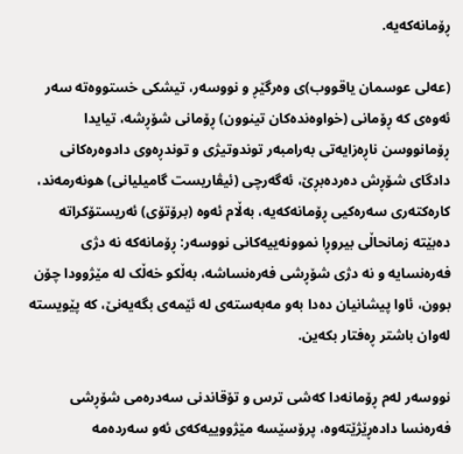ڕۆمانەکەیە.

(عەلی عوسمان یاقووب)ی وەرگێڕ و نووسەر، تیشکی خستووەتە سەر ئەوەی کە ڕۆمانی (خواوەندەکان تینوون) ڕۆمانی شۆڕشە، تیایدا ڕۆمانووسن ناڕەزایەتی بەرامبەر توندوتیژی و توندڕەوی دادوەرەکانی دادگای شۆڕش دەردەبڕێ، ئەگەرچی (ئیڤاریست گامیلیانی) هونەرمەند، کارەکتەری سەرەکیی ڕۆمانەکەیە، بەڵام ئەوە (برۆتۆی) ئەریستۆکراتە دەبێتە زمانحاڵی بیروڕا نموونەییەکانی نووسەر: ڕۆمانەکە نە دژی فەرەنسایە و نە دژی شۆڕشی فەرەنساشە، بەڵکو خەڵک لە مێژوودا چۆن بوون، ئاوا پیشانیان دەدا بەو مەبەستەی لە ئێمەی بگەیەنێ، کە پێویستە لەوان باشتر ڕەفتار بکەین.

نووسەر لەم ڕۆمانەدا کەشی ترس و تۆقاندنی سەدرەمی شۆڕشی فەرەنسا دادەڕێژێتەوە، پرۆسێسە مێژووییەکەی ئەو سەردەمە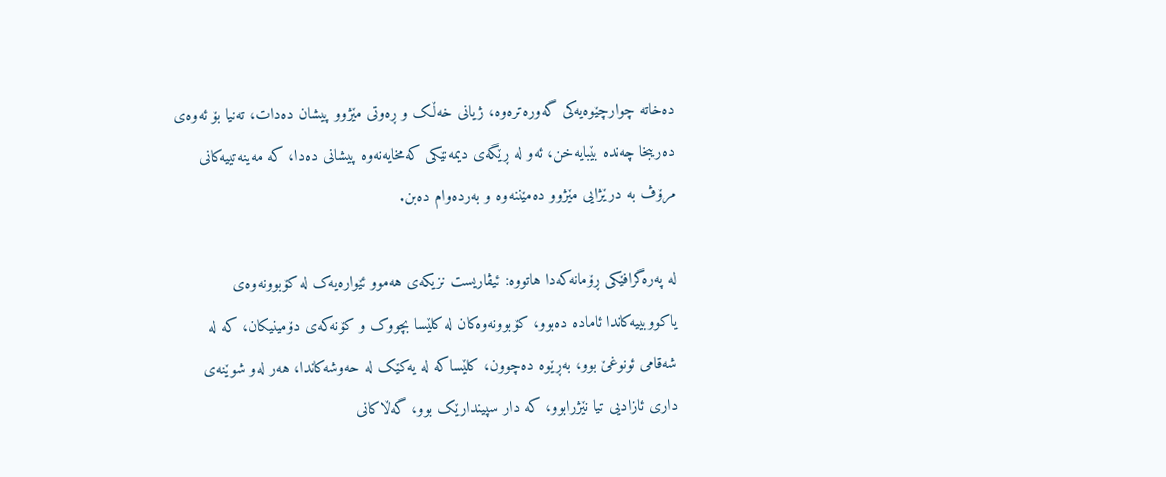دەخاتە چوارچێوەیەکی گەورەترەوە، ژیانی خەڵک و ڕەوتی مێژوو پیشان دەدات، تەنیا بۆ ئەوەی دەریبخا چەندە بێبایەخن، ئەو لە ڕێگەی دیمەنێکی کەمخایەنەوە پیشانی دەدا، کە مەینەتییەکانی مرۆڤ بە درێژایی مێژوو دەمێننەوە و بەردەوام دەبن.

لە پەرەگرافێکی ڕۆمانەکەدا هاتووە: ئیڤاریست نزیکەی هەموو ئێوارەیەک لە کۆبوونەوەی یاکووبییەکاندا ئامادە دەبوو، کۆبوونەوەکان لە کلێسا بچووک و کۆنەکەی دۆمینیکان، کە لە شەقامی ئونوغێ بوو، بەڕێوە دەچوون، کلێساکە لە یەکێک لە حەوشەکاندا، هەر لەو شوێنەی داری ئازادیی تیا نێژرابوو، کە دار سپیندارێک بوو، گەڵاکانی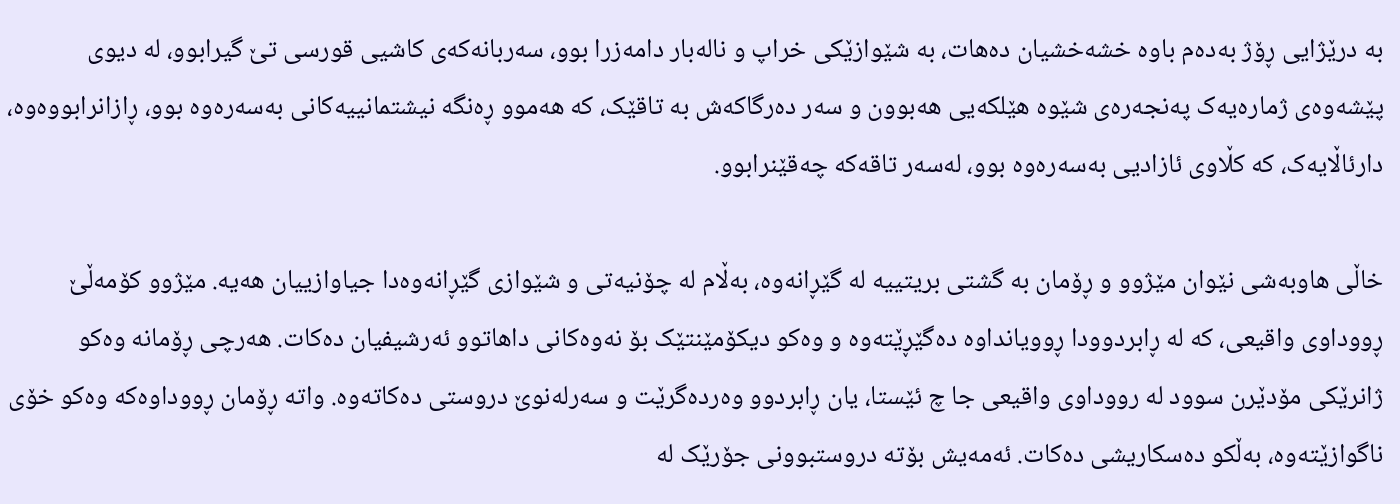بە درێژایی ڕۆژ بەدەم باوە خشەخشیان دەهات، بە شێوازێکی خراپ و نالەبار دامەزرا بوو، سەربانەکەی کاشیی قورسی تێ گیرابوو، لە دیوی پێشەوەی ژمارەیەک پەنجەرەی شێوە هێلکەیی هەبوون و سەر دەرگاکەش بە تاقێک، کە هەموو ڕەنگە نیشتمانییەکانی بەسەرەوە بوو، ڕازانرابووەوە، دارئاڵایەک، کە کڵاوی ئازادیی بەسەرەوە بوو، لەسەر تاقەکە چەقێنرابوو.

خاڵی هاوبەشی نێوان مێژوو و ڕۆمان بە گشتی بریتییە لە گێڕانەوە، بەڵام لە چۆنیەتی و شێوازی گێڕانەوەدا جیاوازییان هەیە. مێژوو کۆمەڵێ ڕووداوی واقیعی، کە لە ڕابردوودا ڕوویانداوە دەگێڕێتەوە و وەکو دیکۆمێنتێک بۆ نەوەکانی داهاتوو ئەرشیفیان دەکات. هەرچی ڕۆمانە وەکو ژانرێکی مۆدێرن سوود لە رووداوی واقیعی جا چ ئێستا، یان ڕابردوو وەردەگرێت و سەرلەنوێ دروستی دەکاتەوە. واتە ڕۆمان ڕووداوەکە وەکو خۆی ناگوازێتەوە، بەڵکو دەسکاریشی دەکات. ئەمەیش بۆتە دروستبوونی جۆرێک لە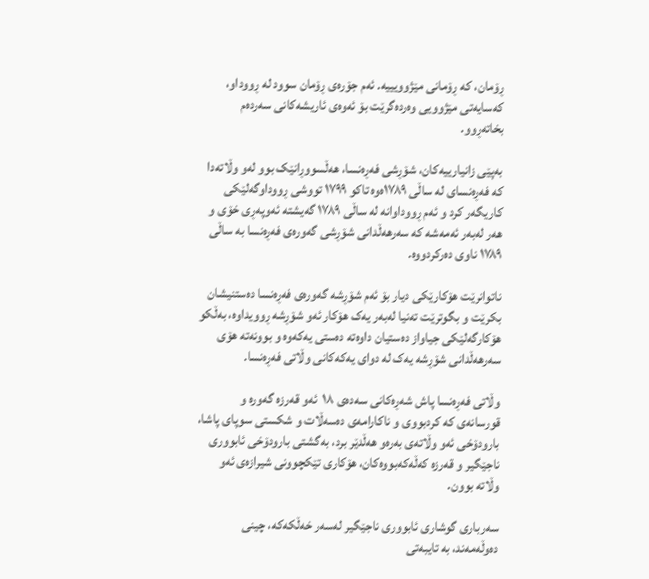ڕۆمان، کە ڕۆمانی مێژوویییە. ئەم جۆرەی ڕۆمان سوود لە ڕووداو، کەسایەتی مێژوویی وەردەگرێت بۆ ئەوەی ئاریشەکانی سەردەم بخاتەڕوو.

بەپێی زانیارییەکان، شۆڕشی فەڕەنسا، هەڵسووڕانێک بوو لەو وڵاتەدا کە فەڕەنسای لە ساڵی ١٧٨٩ەوە تاکو ١٧٩٩ تووشی ڕووداوگەلێکی کاریگەر کرد و ئەم ڕووداوانە لە ساڵی ١٧٨٩ گەیشتە ئەوپەڕی خۆی و هەر لەبەر ئەمەشە کە سەرهەڵدانی شۆڕشی گەورەی فەڕەنسا بە ساڵی ١٧٨٩ ناوی دەرکردووە.

ناتوانرێت هۆکارێکی دیار بۆ ئەم شۆڕشە گەورەی فەڕەنسا دەستنیشان بکرێت و بگوترێت تەنیا لەبەر یەک هۆکار ئەو شۆڕشە ڕوویداوە، بەڵکو هۆکارگەلێکی جیاواز دەستیان داوەتە دەستی یەکەوە و بوونەتە هۆی سەرهەڵدانی شۆڕشە یەک لە دوای یەکەکانی وڵاتی فەڕەنسا.

وڵاتی فەڕەنسا پاش شەڕەکانی سەدەی ١٨  ئەو قەرزە گەورە و قورسانەی کە کردبووی و ناکارامەی دەسەڵات و شکستی سوپای پاشا، بارودۆخی ئەو وڵاتەی بەرەو هەڵدێر برد، بەگشتی بارودۆخی ئابووری ناجێگیر و قەرزە کەڵەکەبووەکان، هۆکاری تێکچوونی شیرازەی ئەو وڵاتە بوون.

سەرباری گوشاری ئابووری ناجێگیر لەسەر خەڵکەکە، چینی دەوڵەمەند، بە تایبەتی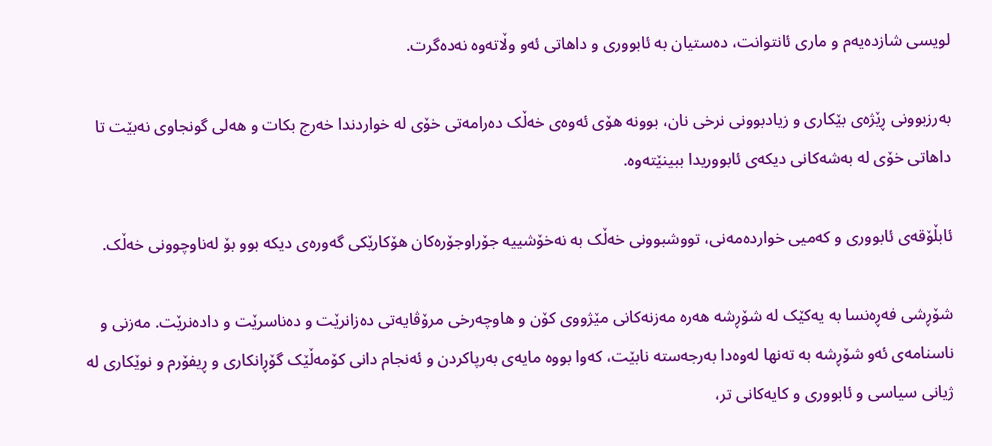لویسی شازدەیەم و ماری ئانتوانت، دەستیان بە ئابووری و داهاتی ئەو وڵاتەوە نەدەگرت.

بەرزبوونی ڕێژەی بێکاری و زیادبوونی نرخی نان، بوونە هۆی ئەوەی خەڵک دەرامەتی خۆی لە خواردندا خەرج بکات و هەلی گونجاوی نەبێت تا داهاتی خۆی لە بەشەکانی دیکەی ئابووریدا ببینێتەوە.

ئابڵۆقەی ئابووری و کەمیی خواردەمەنی، تووشبوونی خەڵک بە نەخۆشییە جۆراوجۆرەکان هۆکارێکی گەورەی دیکە بوو بۆ لەناوچوونی خەڵک.

شۆڕشی فەڕەنسا بە یەکێک لە شۆڕشە ھەرە مەزنەکانی مێژووی کۆن و ھاوچەرخی مرۆڤایەتی دەزانرێت و دەناسرێت و دادەنرێت. مەزنی و ناسنامەی ئەو شۆڕشە بە تەنھا لەوەدا بەرجەستە نابێت، کەوا بووە مایەی بەرپاکردن و ئەنجام دانی کۆمەڵێک گۆڕانکاری و ڕیفۆرم و نوێکاری لە ژیانی سیاسی و ئابووری و کایەکانی تر،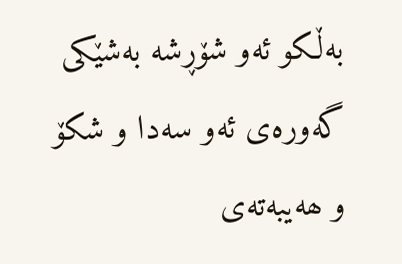بەڵکو ئەو شۆڕشە بەشێکی گەورەی ئەو سەدا و شکۆ و ھەیبەتەی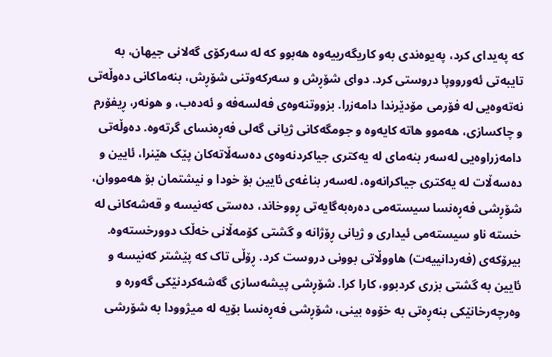کە پەیدای کرد، پەیوەندی بەو کاریگەرییەوە ھەبوو کە لە سەرکۆی گەلانی جیھان، بە تایبەتی ئەورووپا دروستی کرد. دوای شۆڕش و سەرکەوتنی شۆڕش، بنەماکانی دەوڵەتی نەتەوەیی لە فۆرمی مۆدێرندا دامەزرا. بزووتنەوەی فەلسەفە و ئەدەب، و ھونەر، ڕیفۆرم و چاکسازی، ھەموو ھاتە کایەوە و جومگەکانی ژیانی گەلی فەڕەنسای گرتەوە. دەوڵەتی دامەزراوەیی لەسەر بنەمای لە یەکتری جیاکردنەوەی دەسەڵاتەکان پێک ھێنرا، ئایین و دەسەڵات لە یەکتری جیاکرانەوە، لەسەر بناغەی ئایین بۆ خودا و نیشتمان بۆ ھەمووان، شۆڕشی فەڕەنسا سیستەمی دەرەبەگایەتی ڕووخاند، دەستی کەنیسە و قەشەکانی لە خستە ناو سیستەمی ئیداری و ژیانی ڕۆژانە و گشتی کۆمەڵانی خەڵک دوورخستەوە. بیرۆکەی (فەردانییەت) ھاووڵاتی بوونی دروست کرد. ڕۆڵی تاک کە پێشتر کەنیسە و ئایین بە گشتی بزری کردبوو، کارا کرا. شۆڕشی پیشەسازی گەشەکردنێکی گەورە و وەرچەرخانێکی بنەڕەتی بە خۆوە بینی، شۆڕشی فەڕەنسا بۆیە لە میژوودا بە شۆرشی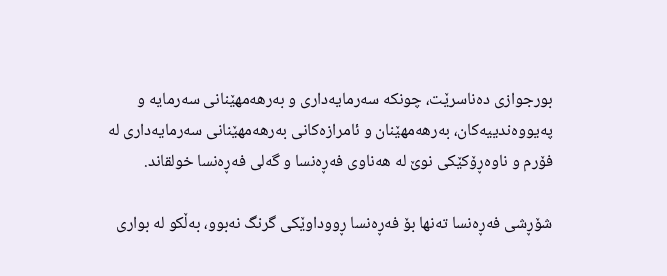بورجوازی دەناسرێت، چونکە سەرمایەداری و بەرھەمھێنانی سەرمایە و پەیووەندییەکان، بەرھەمھێنان و ئامرازەکانی بەرھەمھێنانی سەرمایەداری لە فۆرم و ناوەڕۆکێکی نوێ لە ھەناوی فەڕەنسا و گەلی فەڕەنسا خولقاند.

شۆڕشی فەڕەنسا تەنھا بۆ فەڕەنسا ڕووداوێکی گرنگ نەبوو، بەڵکو لە بواری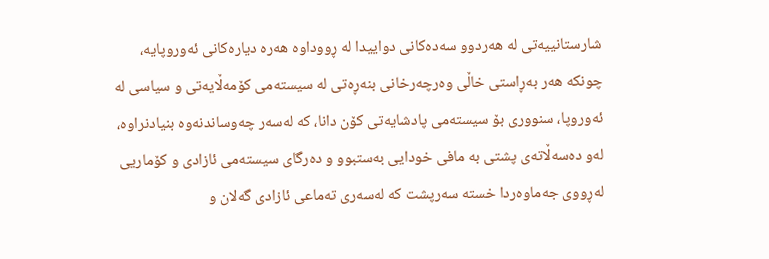شارستانییەتی لە ھەردوو سەدەکانی دواییدا لە ڕووداوە ھەرە دیارەکانی ئەوروپایە، چونکە ھەر بەڕاستی خاڵی وەرچەرخانی بنەڕەتی لە سیستەمی کۆمەڵایەتی و سیاسی لە ئەوروپا، سنووری بۆ سیستەمی پادشایەتی کۆن دانا، کە لەسەر چەوساندنەوە بنیادنراوە، لەو دەسەڵاتەی پشتی بە مافی خودایی بەستبوو و دەرگای سیستەمی ئازادی و کۆماریی لەڕووی جەماوەردا خستە سەرپشت کە لەسەری تەماعی ئازادی گەلان و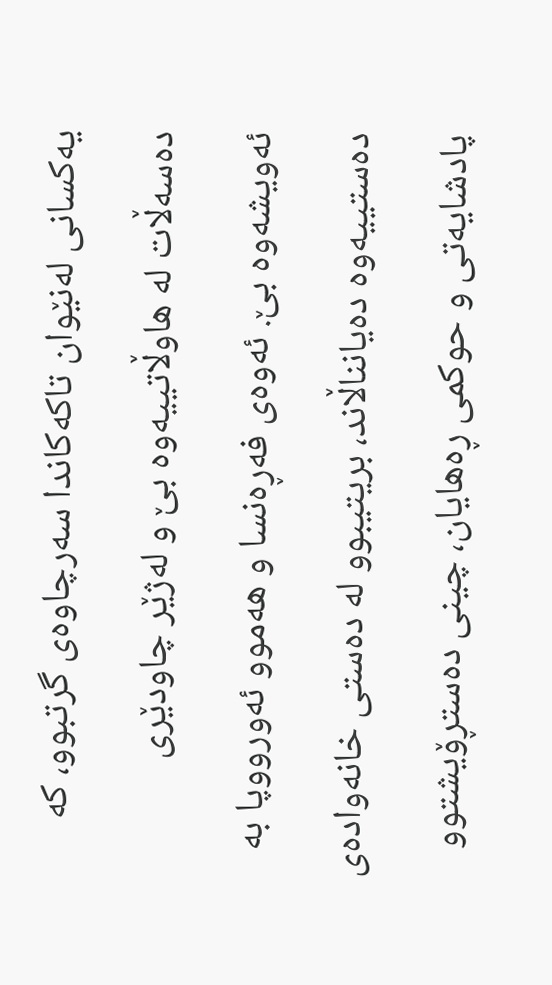یەکسانی لەنێوان تاکەکاندا سەرچاوەی گرتبوو، کە دەسەڵات لە ھاوڵاتییەوە بێ و لەژێر چاودێری ئەویشەوە بێ. ئەوەی فەڕەنسا و ھەموو ئەورووپا بە دەستییەوە دەیانناڵاند، بریتیبوو لە دەستی خانەوادەی پادشایەتی و حوکمی ڕەھایان، چینی دەستڕۆیشتوو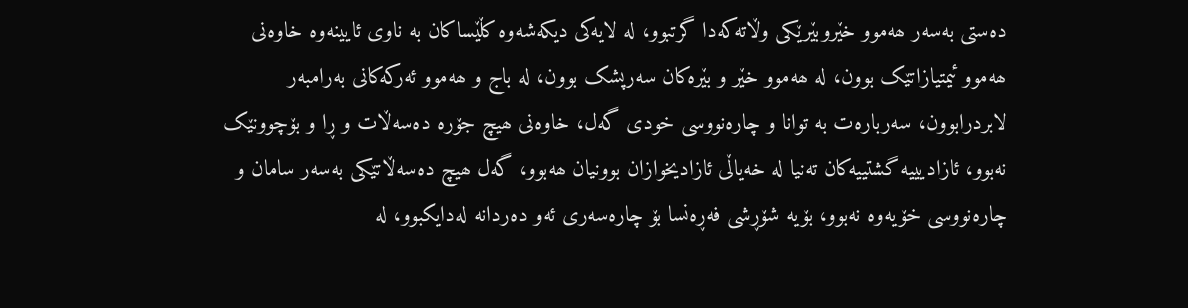دەستی بەسەر ھەموو خێروبێرێکی وڵاتەکەدا گرتبوو، لە لایەکی دیکەشەوە کڵێساکان بە ناوی ئایینەوە خاوەنی ھەموو ئیمتیازاتێک بوون، لە ھەموو خێر و بێرەکان سەرپشک بوون، لە باج و ھەموو ئەرکەکانی بەرامبەر لابردرابوون، سەربارەت بە توانا و چارەنووسی خودی گەل، خاوەنی ھیچ جۆرە دەسەڵات و ڕا و بۆچوونێک نەبوو، ئازادیییە گشتییەکان تەنیا لە خەیاڵی ئازادیخوازان بوونیان ھەبوو، گەل ھیچ دەسەڵاتێکی بەسەر سامان و چارەنووسی خۆیەوە نەبوو، بۆیە شۆڕشی فەڕەنسا بۆ چارەسەری ئەو دەردانە لەدایکبوو، لە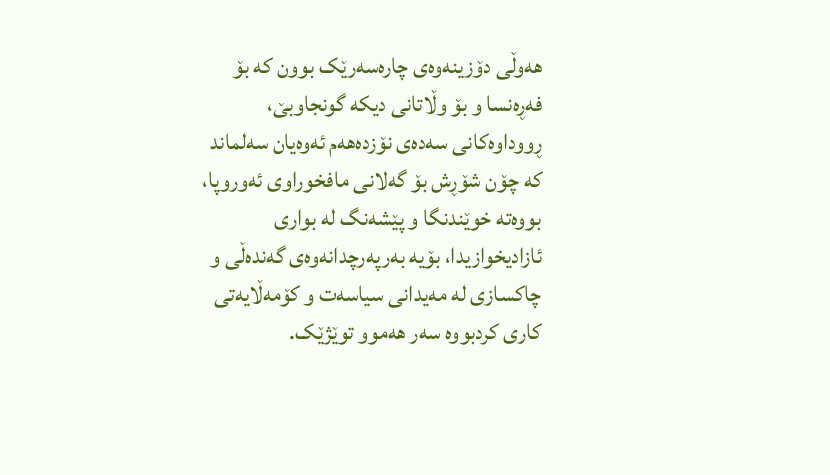ھەوڵی دۆزینەوەی چارەسەرێک بوون کە بۆ فەڕەنسا و بۆ وڵاتانی دیکە گونجاوبێ، ڕووداوەکانی سەدەی نۆزدەھەم ئەوەیان سەلماند کە چۆن شۆڕش بۆ گەلانی مافخوراوی ئەوروپا، بووەتە خوێندنگا و پێشەنگ لە بواری ئازادیخوازیدا، بۆیە بەرپەرچدانەوەی گەندەڵی و چاکسازی لە مەیدانی سیاسەت و کۆمەڵایەتی کاری کردبووە سەر ھەموو توێژێک.